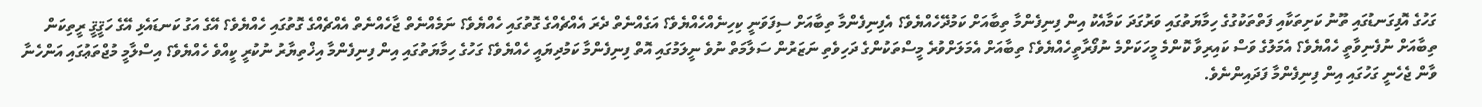ގަހުގެ އޮފިގަނޑުގައި ތޫނު ކަށިތަކާއި ފަތްތަކުގުގެ ހިމާޔަތުގައި ވަރުގަދަ ކަމާއެކު އިން ފިނިފެންމާ ތިބާއަށް ކަމުދޭހެއްޔެވެ؟ އެފިނިފެންމާ ތިބާއަށް ސިފަވަނީ ކިހިނެއްހެއްޔެވެ؟ އަގެއްނެތް ދެރަ އެއްޗެއްގެ ގޮތުގައި ހެއްޔެވެ؟ ނަމެއްނެތް ޖާހެއްނެތް އެއްޗެއްގެ ގޮތުގައި ހެއްޔެވެ؟ އޭގެ އަގު ކަނޑައެޅި އޭގެ ހަޤީޤީ ރީތިކަން ތިބާއަށް ނުފެނިވާތީ ހެއްޔެވެ؟ އެމަލުގެ ވަސް ކައިރިވާ ކޮންމެ މީހަކަށްމެ ނުފޯރާތީހެއްޔެވެ؟ ތިބާއަށް އެމަލަށްވުރެ މީސްތަކުންގެ ދަހިވެތި ނަޒަރުން ސަލާމަތް ނުވެ ނީލަމުގައި އޮތް ފިނިފެންމާ ކަމުދިޔައީ ހެއްޔެވެ؟ ގަހުގެ ހިމާޔަތުގައި އިން ފިނިފެންމާ އިޚްތިޔާރު ނުކުރީ ކީއްވެ ހެއްޔެވެ؟ އިސްލާމީ މުޖްތަޢުގައި އަންހެނާ ވާން ޖެހެނީ ގަހުގައި އިން ފިނިފެންމާ ފަދައިންނެވެ.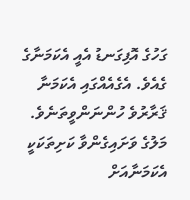ގަހުގެ އޮފިގަނޑު އެއީ އެކަމަނާގެ ގެއެވެ. އެގެއެއްގައި އެކަމަނާ ޤަރާރުވެ ހުންނަންވީތަނެވެ. މަލުގެ ވަށައިގެންވާ ކަށިތަކަކީ އެކަމަނާއަށް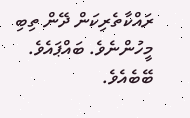ރައްކާތެރިކަން ދޭން ތިބި މީހުންނެވެ. ބައްޕައެވެ. ބޭބެއެވެ.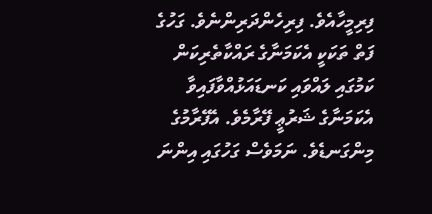ފިރިމީހާއެވެ. ފިރިހެންދަރިންނެވެ. ގަހުގެ ފަތް ތަކަކީ އެކަމަނާގެ ރައްކާތެރިކަން ކަމުގައި ލައްވައި ކަނޑައަޅުއްވާފައިވާ އެކަމަނާގެ ޝަރުޢީ ފޭރާމެވެ. އެފޭރާމުގެ މިންގަނޑެވެ. ނަމަވެސް ގަހުގައި އިންނަ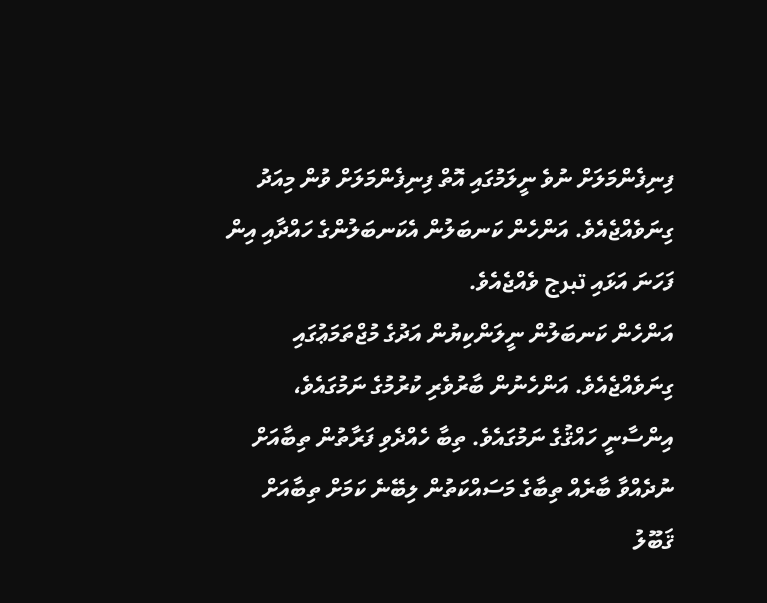ފިނިފެންމަލަށް ނުވެ ނީލަމުގައި އޮތް ފިނިފެންމަލަށް ވުން މިއަދު ގިނަވެއްޖެއެވެ. އަންހެން ކަނބަލުން އެކަނބަލުންގެ ހައްދާއި އިން ފަހަނަ އަޅައި تبرج ވެއްޖެއެވެ.
އަންހެން ކަނބަލުން ނީލަންކިޔުން އަދުގެ މުޖްތަމަޢުގައި ގިނަވެއްޖެއެވެ. އަންހެނުން ބާރުވެރި ކުރުމުގެ ނަމުގައެވެ، އިންސާނީ ހައްޤުގެ ނަމުގައެވެ. ތިބާ ހެއްދެވި ފަރާތުން ތިބާއަށް ނުދެއްވާ ބާރެއް ތިބާގެ މަސައްކަތުން ލިބޭނެ ކަމަށް ތިބާއަށް ޤަބޫލު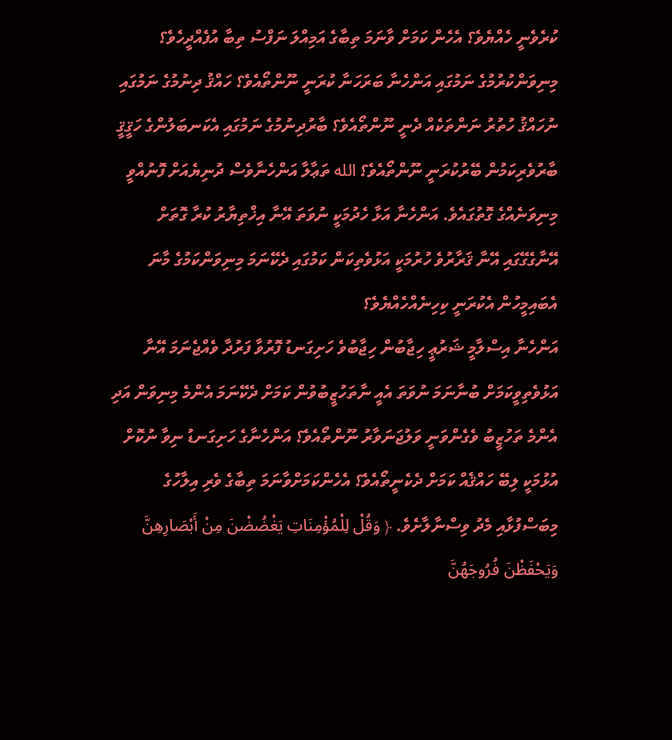ކުރެވެނީ ހެއްޔެވެ؟ އެހެން ކަމަށް ވާނަމަ ތިބާގެ އަމިއްލަ ނަފްސު ތިބާ އުފެއްދީހެވެ؟
މިނިވަންކުރުމުގެ ނަމުގައި އަންހެނާ ބަރަހަނާ ކުރަނީ ނޫންތޯއެވެ؟ ހައްޤު ދިނުމުގެ ނަމުގައި ނުހައްޤު ހުތުރު ނަންތަކެއް ދެނީ ނޫންތޯއެވެ؟ ބާރުދިނުމުގެ ނަމުގައި އެކަނބަލުންގެ ހަޤީޤީ ބާރުވެރިކަމުން ބޭރުކުރަނީ ނޫންތޯއެވެ؟ الله ތަޢާލާ އަންހެނާވެސް ދުނިޔެއަށް ފޮނުއްވީ މިނިވަނެއްގެ ގޮތުގައެވެ. އަންހެނާ އަޅާ ހެދުމަކީ ނުވަތަ އޭނާ އިޚްތިޔާރު ކުރާ ގޮތަށް އޭނާގެގޭގައި އޭނާ ޤަރާރުވެ ހުރުމަކީ އަޅުވެތިކަން ކަމުގައި ދެކޭނަމަ މިނިވަންކަމުގެ މާނަ އެބައިމީހުން އެކުރަނީ ކިހިނެއްހެއްޔެވެ؟
އަންހެނާ އިސްލާމީ ޝަރުޢީ ހިޖާބުން ހިޖާބުވެ ހަށިގަނޑު ފޮރުވާ ފަރުދާ ވެއްޖެނަމަ އޭނާ އަޅުވެތިވީކަމަށް ބުނާނަމަ ނުވަތަ އެއީ ނާތަހުޒީބުވުން ކަމަށް ދެކޭނަމަ އެންމެ މިނިވަން އަދި އެންމެ ތަހުޒީބު ވެގެންވަނީ ވަލުޖަނަވާރު ނޫންތޯއެވެ؟ އަންހެނާގެ ހަށިގަނޑު ނިވާ ނުކޮށް އުޅުމަކީ ލިބޭ ހައްޤެއް ކަމަށް ދެކެނީތޯއެވެ؟ އެހެންކަމަށްވާނަމަ ތިބާގެ ވެރި އިލާހުގެ މިބަސްފުޅާއި މެދު ވިސްނާލާށެވެ. ﴿ وَقُلْ لِلْمُؤْمِنَاتِ يَغْضُضْنَ مِنْ أَبْصَارِهِنَّ وَيَحْفَظْنَ فُرُوجَهُنَّ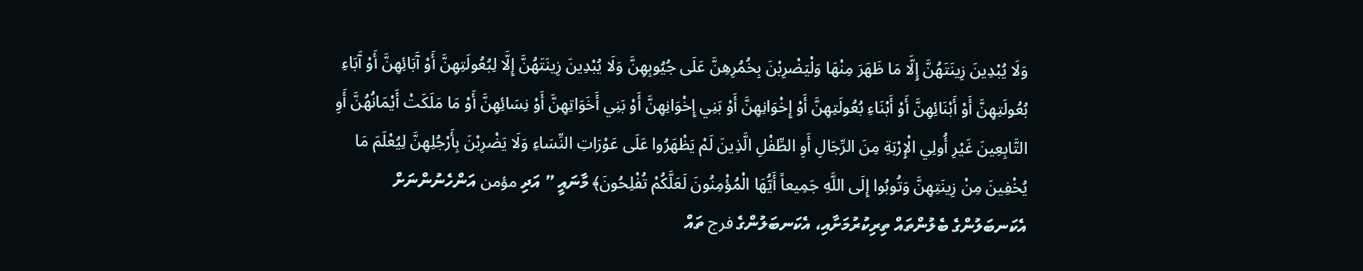وَلَا يُبْدِينَ زِينَتَهُنَّ إِلَّا مَا ظَهَرَ مِنْهَا وَلْيَضْرِبْنَ بِخُمُرِهِنَّ عَلَى جُيُوبِهِنَّ وَلَا يُبْدِينَ زِينَتَهُنَّ إِلَّا لِبُعُولَتِهِنَّ أَوْ آَبَائِهِنَّ أَوْ آَبَاءِ بُعُولَتِهِنَّ أَوْ أَبْنَائِهِنَّ أَوْ أَبْنَاءِ بُعُولَتِهِنَّ أَوْ إِخْوَانِهِنَّ أَوْ بَنِي إِخْوَانِهِنَّ أَوْ بَنِي أَخَوَاتِهِنَّ أَوْ نِسَائِهِنَّ أَوْ مَا مَلَكَتْ أَيْمَانُهُنَّ أَوِ التَّابِعِينَ غَيْرِ أُولِي الْإِرْبَةِ مِنَ الرِّجَالِ أَوِ الطِّفْلِ الَّذِينَ لَمْ يَظْهَرُوا عَلَى عَوْرَاتِ النِّسَاءِ وَلَا يَضْرِبْنَ بِأَرْجُلِهِنَّ لِيُعْلَمَ مَا يُخْفِينَ مِنْ زِينَتِهِنَّ وَتُوبُوا إِلَى اللَّهِ جَمِيعاً أَيُّهَا الْمُؤْمِنُونَ لَعَلَّكُمْ تُفْلِحُونَ﴾ މާނައީ ” އަދި مؤمن އަންހެނުންނަށް އެކަނބަލުންގެ ބެލުންތައް ތިރިކުރުމަށާއި، އެކަނބަލުންގެ فرج ތައް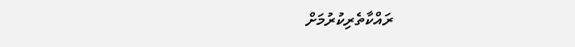ރައްކާތެރިކުރުމަށް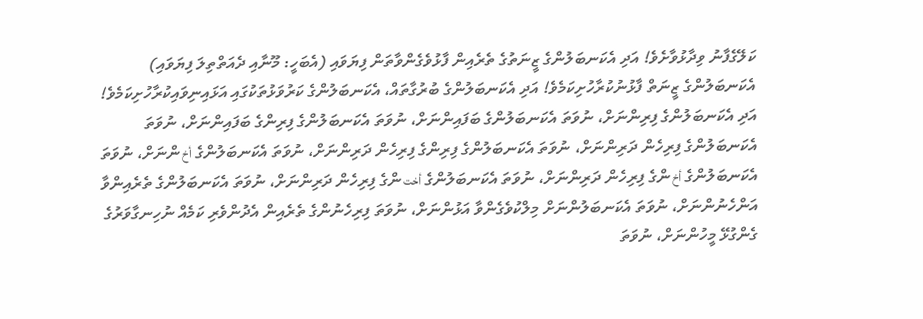ކަލޭގެފާނު ވިދާޅުވާށެވެ! އަދި އެކަނބަލުންގެ ޒީނަތުގެ ތެރެއިން ފާޅުވެގެންވާތަން ފިޔަވައި (އެބަހީ: މޫނާއި ދެއަތްތިލަ ފިޔަވައި) އެކަނބަލުންގެ ޒީނަތް ފާޅުނުކުރާހުށިކަމެވެ! އަދި އެކަނބަލުންގެ ބުރުގާތައް، އެކަނބަލުންގެ ކަރުވަޅުތަކުގައި އަޅައިނިވައިކުރާހުށިކަމެވެ! އަދި އެކަނބަލުންގެ ފިރިންނަށް، ނުވަތަ އެކަނބަލުންގެ ބަފައިންނަށް، ނުވަތަ އެކަނބަލުންގެ ފިރިންގެ ބަފައިންނަށް، ނުވަތަ އެކަނބަލުންގެ ފިރިހެން ދަރިންނަށް، ނުވަތަ އެކަނބަލުންގެ ފިރިންގެ ފިރިހެން ދަރިންނަށް، ނުވަތަ އެކަނބަލުންގެ أخ ންނަށް، ނުވަތަ އެކަނބަލުންގެ أخ ންގެ ފިރިހެން ދަރިންނަށް، ނުވަތަ އެކަނބަލުންގެ أخت ންގެ ފިރިހެން ދަރިންނަށް، ނުވަތަ އެކަނބަލުންގެ ތެރެއިންވާ އަންހެނުންނަށް، ނުވަތަ އެކަނބަލުންނަށް މިލްކުވެގެންވާ އަޅުންނަށް، ނުވަތަ ފިރިހެނުންގެ ތެރެއިން އެދުންވެރި ކަމެއް ނުހިނގާވަރުގެ ގެންގުޅޭ މީހުންނަށް، ނުވަތަ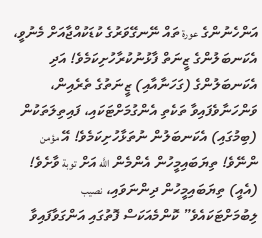އަންހެނުންގެ عورة ތައް ނޭނގޭވަރުގެ ކުޑަކުއްޖާއަށް މެނުވީ، އެކަނބަލުންގެ ޒީނަތް ފާޅުނުކުރާހުށިކަމެވެ! އަދި އެކަނބަލުންގެ (ގަހަނާއާއި) ޒީނަތުގެ ތެރެއިން، ވަންހަނާވެފައިވާ ތަކެތި އެންގުމަށްޓަކައި، ފައިތިލަތަކުން (ބިމުގައި) އެކަނބަލުން ނުތަޅާހުށިކަމެވެ! އޭ مؤمن ންނޭވެ! ތިޔަބައިމީހުން އެންމެން اللَّه އަށް توبة ވާށެވެ! (އެއީ) ތިޔަބައިމީހުން ދިންނަވައި، نصيب ލިބުމަށްޓަކައެވެ” ކޮންމެއަކަސް ފޮތުގައި އަންގަވާފައިވާ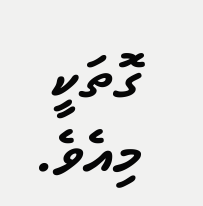ގޮތަކީ މިއެވެ.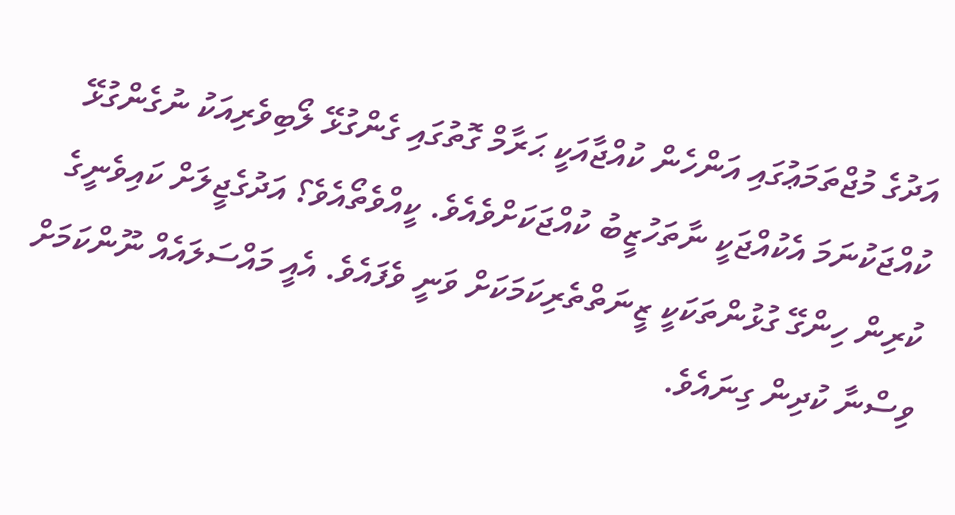އަދުގެ މުޖްތަމަޢުގައި އަންހެން ކުއްޖާއަކީ ޙަރާމް ގޮތުގައި ގެންގުޅޭ ލޯބިވެރިއަކު ނުގެންގުޅޭ ކުއްޖަކުނަމަ އެކުއްޖަކީ ނާތަހުޒީބު ކުއްޖަކަށްވެއެވެ. ކީއްވެތޯއެވެ؟ އަދުގެޖީލަށް ކައިވެނީގެ ކުރިން ހިންގޭ ގުޅުންތަކަކީ ޒީނަތްތެރިކަމަކަށް ވަނީ ވެފައެވެ. އެއީ މައްސަލައެއް ނޫންކަމަށް ވިސްނާ ކުދިން ގިނައެވެ.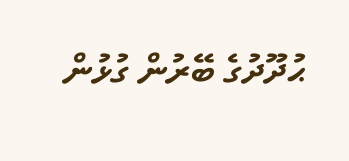ޙުދޫދުގެ ބޭރުން ގުޅުން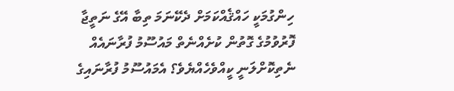ހިންގުމަކީ ހައްޤެއްކަމަށް ދެކޭނަމަ ތިބާ އޭގެ ނަތީޖާ ފޮރުވުމުގެ ގޮތުން ކުށެއްނެތް މައުސޫމު ފުރާނައެއް ނެތިކޮށްލަނީ ކީއްވެހެއްޔެވެ؟ އެމައުސޫމު ފުރާނައިގެ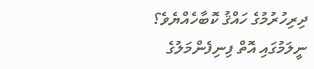ދިރިހުރުމުގެ ހައްޤު ކޮބާހެއްޔެވެ؟
ނީލަމުގައި އޮތް ފިނިފެންމަލުގެ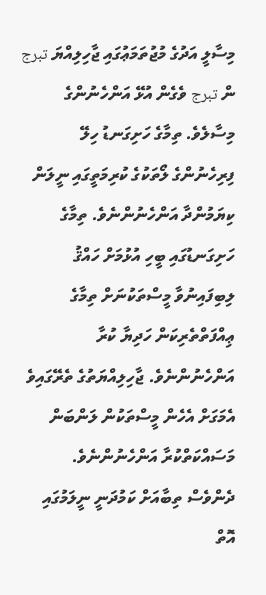މިސާލީ އަދުގެ މުޖުތަމަޢުގައި ޖާހިލިއްޔަ تبرج ން تبرج ވެގެން އުޅޭ އަންހެނުންގެ މިސާލެވެ. ތިމާގެ ހަށިގަނޑު ހިލޭ ފިރިހެނުންގެ ލޯތަކުގެ ކުރިމަތީގައި ނީލަން ކިޔަމުންދާ އަންހެނުންނެވެ. ތިމާގެ ހަށިގަނޑުގައި ބީހި އުޅުމަށް ހައްޤު ލިބިފައިނުވާ މީސްތަކުނަށް ތިމާގެ ޢިއްފަތްތެރިކަން ހަދިޔާ ކުރާ އަންހެނުންނެވެ. ޖާހިލިއްޔަތުގެ ތެރޭގައިވެ އެމަގަށް އެހެން މީސްތަކުން ލަންބަން މަސައްކަތްކުރާ އަންހެނުންނެވެ.
ދެންވެސް ތިބާއަށް ކަމުދަނީ ނީލަމުގައި އޮތް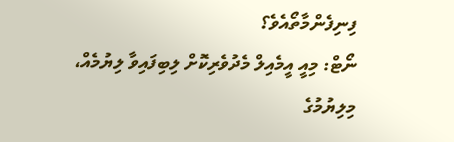ފިނިފެންމާތޯއެވެ؟
ނޯޓް: މިއީ އީމެއިލް މެދުވެރިކޮށް ލިބިފައިވާ ލިޔުމެއް، މިލިޔުމުގެ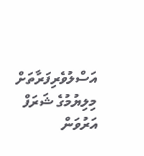އަސްލުވެރިފަރާތަށް މިލިޔުމުގެ ޝަރަފް އަރުވަން